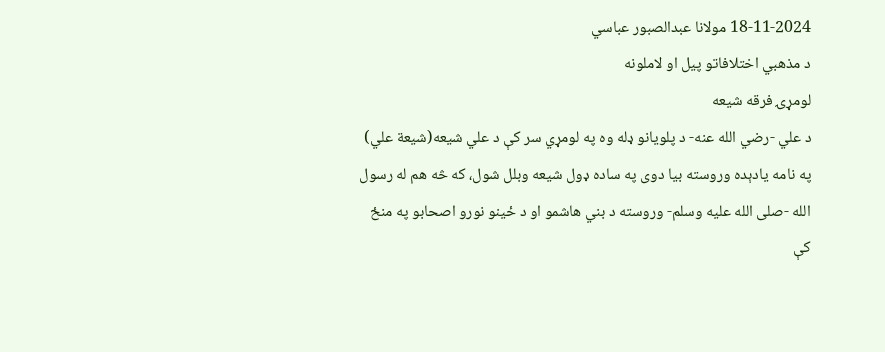18-11-2024 مولانا عبدالصبور عباسي
د مذهبي اختلافاتو پيل او لاملونه
لومړۍ فرقه شیعه
د علي -رضي الله عنه- د پلویانو ډله وه په لومړي سر کې د علي شيعه(شيعة علي) په نامه يادېده وروسته بیا دوی په ساده ډول شیعه وبلل شول، که څه هم له رسول الله -صلی الله علیه وسلم- وروسته د بني هاشمو او د ځینو نورو اصحابو په منځ کې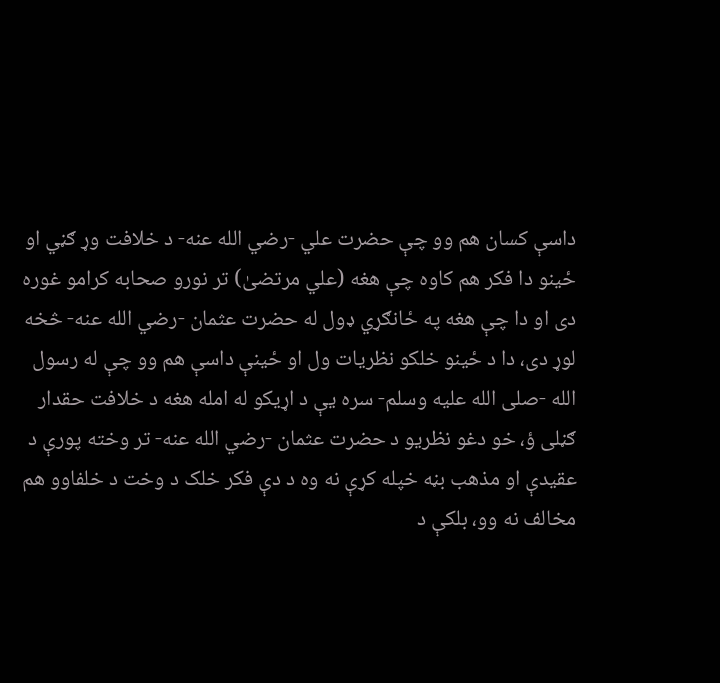داسې کسان هم وو چې حضرت علي -رضي الله عنه- د خلافت وړ ګڼي او ځینو دا فکر هم کاوه چې هغه (علي مرتضیٰ) تر نورو صحابه کرامو غوره دی او دا چې هغه په ځانګړي ډول له حضرت عثمان -رضي الله عنه- څخه لوړ دی، دا د ځينو خلکو نظريات ول او ځينې داسې هم وو چې له رسول الله -صلی الله علیه وسلم- سره يې د اړيکو له امله هغه د خلافت حقدار ګڼلی ؤ، خو دغو نظريو د حضرت عثمان -رضي الله عنه- تر وخته پورې د عقيدې او مذهب بڼه خپله کړې نه وه د دې فکر خلک د وخت د خلفاوو هم مخالف نه وو، بلکې د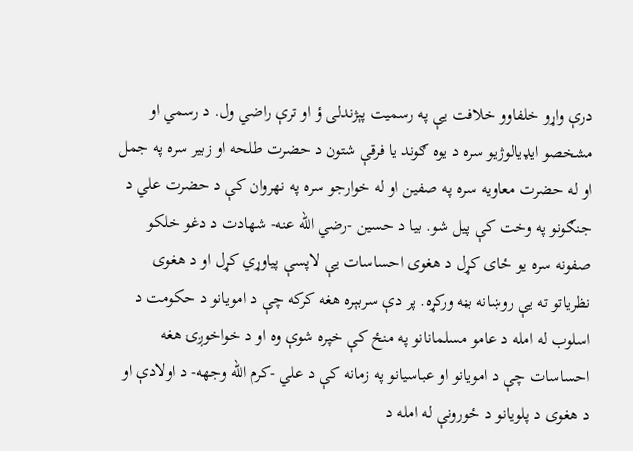درې واړو خلفاوو خلافت یې په رسمیت پېژندلی ؤ او ترې راضي ول. د رسمي او مشخصو ایډیالوژیو سره د یوه ګوند يا فرقې شتون د حضرت طلحه او زبیر سره په جمل او له حضرت معاویه سره په صفین او له خوارجو سره په نهروان کې د حضرت علي د جنګونو په وخت کې پیل شو. بیا د حسین -رضي الله عنه- شهادت د دغو خلکو صفونه سره یو ځای کړل د هغوی احساسات یې لاپسې پیاوړي کړل او د هغوی نظریاتو ته یې روښانه بڼه ورکړه. پر دې سربېره هغه کرکه چې د امويانو د حکومت د اسلوب له امله د عامو مسلمانانو په منځ کې خپره شوې وه او د خواخوږۍ هغه احساسات چې د امويانو او عباسيانو په زمانه کې د علي -کرم الله وجهه- د اولادې او د هغوی د پلویانو د ځورونې له امله د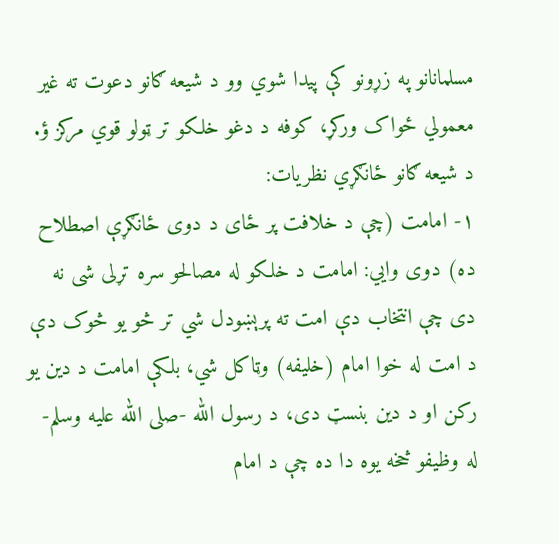مسلمانانو په زړونو کې پيدا شوي وو د شیعه ګانو دعوت ته غیر معمولي ځواک ورکړ، کوفه د دغو خلکو تر ټولو قوي مرکز ؤ.
د شیعه ګانو ځانګړي نظریات:
۱- امامت (چې د خلافت پر ځای د دوی ځانګړې اصطلاح ده) دوی وايي: امامت د خلکو له مصالحو سره تړلی شی نه دی چې انتخاب دې امت ته پرېښودل شي تر څو یو څوک دې د امت له خوا امام (خليفه) وټاکل شي، بلکې امامت د دین یو رکن او د دین بنسټ دی، د رسول الله -صلی الله علیه وسلم- له وظیفو څخه یوه دا ده چې د امام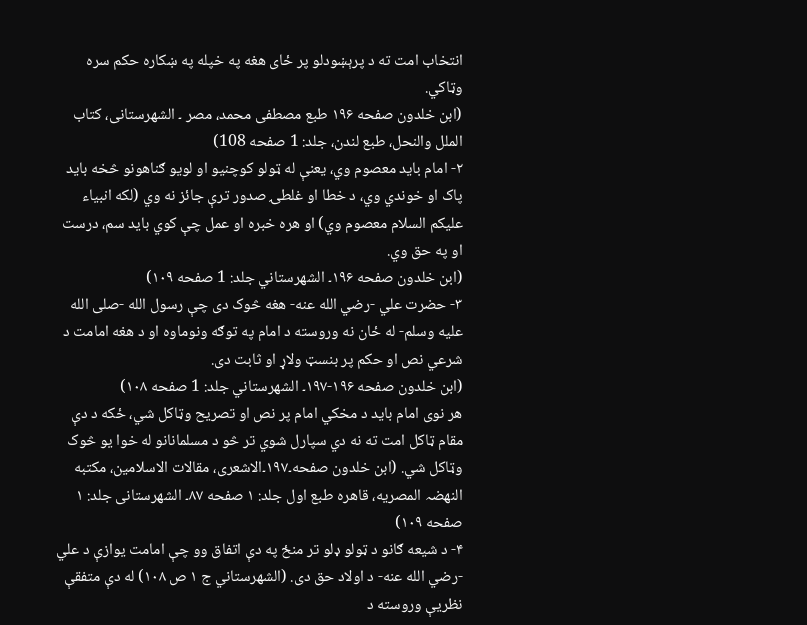انتخاب امت ته د پرېښودلو پر ځای هغه په خپله په ښکاره حکم سره وټاکي.
(ابن خلدون صفحه ۱۹۶ طبع مصطفی محمد، مصر ۔ الشهرستانی، کتاب الملل والنحل، طبع لندن، جلد: 1 صفحه 108)
۲- امام باید معصوم وي، یعنې له ټولو کوچنیو او لویو ګناهونو څخه بايد پاک او خوندي وي، د خطا او غلطۍ صدور ترې جائز نه وي (لکه انبياء عليکم السلام معصوم وي) او هره خبره او عمل چې کوي باید سم، درست او په حق وي.
(ابن خلدون صفحه ۱۹۶۔ الشهرستاني جلد: 1 صفحه ۱۰۹)
۳- حضرت علي -رضي الله عنه- هغه څوک دی چې رسول الله -صلی الله علیه وسلم- له ځان نه وروسته د امام په توګه ونوماوه او د هغه امامت د شرعي نص او حکم پر بنسټ ولاړ او ثابت دی.
(ابن خلدون صفحه ۱۹۶-۱۹۷۔ الشهرستاني جلد: 1 صفحه ۱۰۸)
هر نوی امام باید د مخکي امام پر نص او تصريح وټاکل شي، ځکه د دې مقام ټاکل امت ته نه دي سپارل شوي تر څو د مسلمانانو له خوا یو څوک وټاکل شي. (ابن خلدون صفحه۔۱۹۷۔الاشعری، مقالات الاسلامین، مکتبه النهضہ المصریه، قاهرہ طبع اول جلد: ۱ صفحه ۸۷۔ الشهرستانی جلد: ۱ صفحه ۱۰۹)
۴- د شيعه ګانو د ټولو ډلو تر منځ په دې اتفاق وو چې امامت يوازې د علي -رضي الله عنه- د اولاد حق دی. (الشهرستاني ج ۱ ص ۱۰۸) له دې متفقې نظریې وروسته د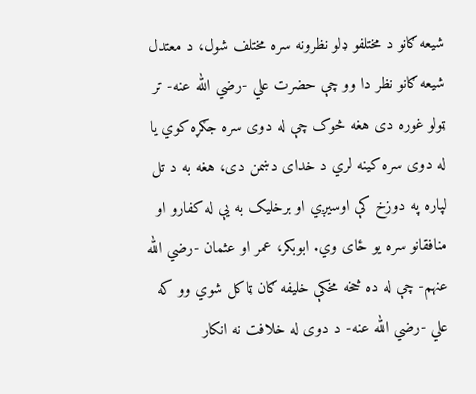شیعه ګانو د مختلفو ډلو نظرونه سره مختلف شول، د معتدل شیعه ګانو نظر دا وو چې حضرت علي -رضي الله عنه- تر ټولو غوره دی هغه څوک چې له دوی سره جګړه کوي یا له دوی سره کينه لري د خدای دښمن دی، هغه به د تل لپاره په دوزخ کې اوسیږي او برخلیک به یې له کفارو او منافقانو سره يو ځای وي. ابوبکر، عمر او عثمان -رضي الله عنهم- چې له ده څخه مخکې خلیفه ګان ټاکل شوي وو که علي -رضي الله عنه- د دوی له خلافت نه انکار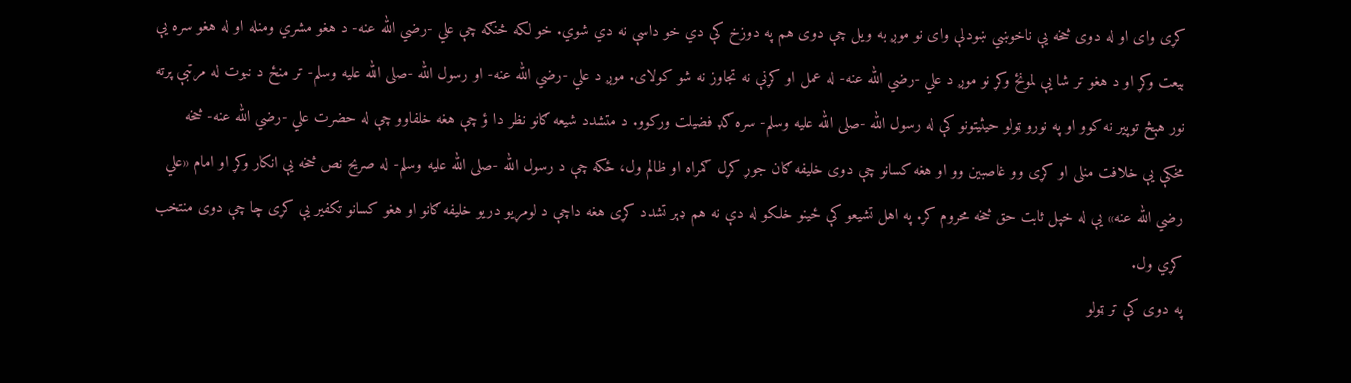کړی وای او له دوی څخه یې ناخوښي ښودلې وای نو موږ به ویل چې دوی هم په دوزخ کې دي خو داسې نه دي شوي. خو لکه څنګه چې علي -رضي الله عنه- د هغو مشري ومنله او له هغو سره يې بيعت وکړ او د هغو تر شا يې لمونځ وکړ نو موږ د علي -رضي الله عنه- له عمل او کړنې نه تجاوز نه شو کولاى. موږ د علي -رضي الله عنه- او رسول الله -صلی الله علیه وسلم- تر منځ د نبوت له مرتبې پرته نور هېڅ توپير نه کوو او په نورو ټولو حيثيتونو کې له رسول الله -صلی الله علیه وسلم- سره ګډ فضيلت ورکوو. د متشدد شیعه ګانو نظر دا ؤ چې هغه خلفاوو چې له حضرت علي -رضي الله عنه- څخه مخکې یې خلافت منلی او کړی وو غاصبین وو او هغه کسانو چې دوی خلیفه ګان جوړ کړل ګمراه او ظالم ول، ځکه چې د رسول الله -صلی الله علیه وسلم- له صريح نص څخه یې انکار وکړ او امام «علي رضي الله عنه» يې له خپل ثابت حق څخه محروم کړ. په اهل تشيعو کې ځينو خلکو له دې نه هم ډېر تشدد کړی هغه داچې د لومړيو دريو خليفه ګانو او هغو کسانو تکفير يې کړی چا چې دوی منتخب کړي ول.
په دوی کې تر ټولو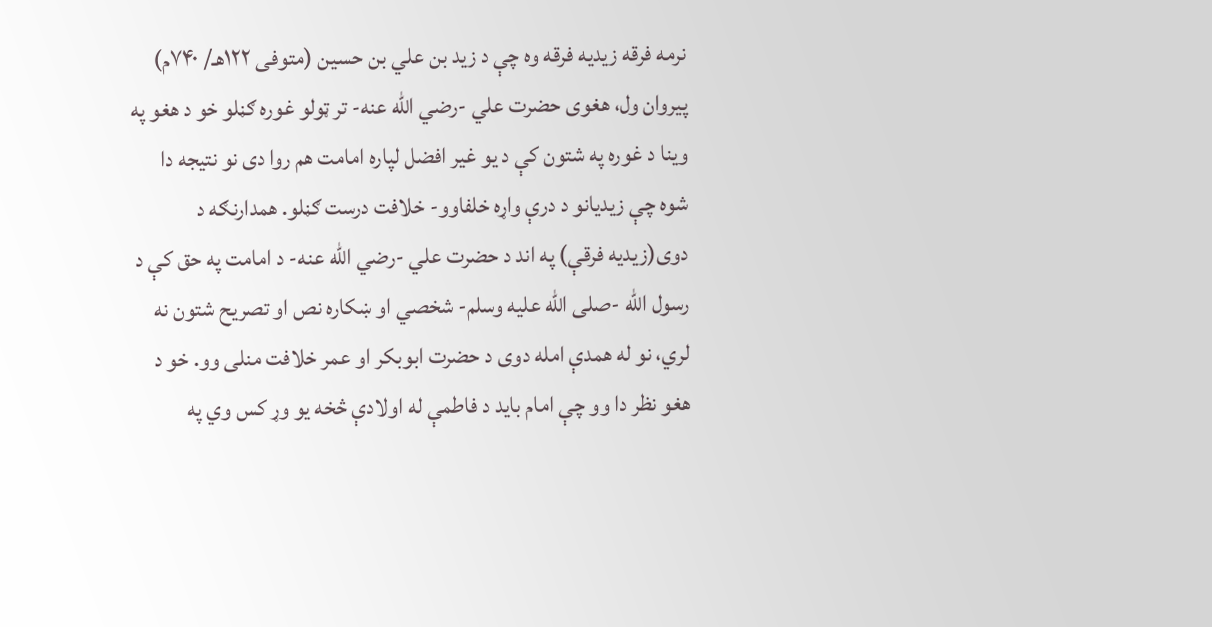نرمه فرقه زیدیه فرقه وه چې د زید بن علي بن حسین (متوفی ۱۲۲هـ/ ۷۴۰م) پیروان ول، هغوی حضرت علي -رضي الله عنه- تر ټولو غوره ګڼلو خو د هغو په وينا د غوره په شتون کې د يو غير افضل لپاره امامت هم روا دی نو نتيجه دا شوه چې زيديانو د درې واړه خلفاوو- خلافت درست ګڼلو. همدارنګه د دوی(زیدیه فرقې) په اند د حضرت علي -رضي الله عنه- د امامت په حق کې د رسول الله -صلی الله علیه وسلم- شخصي او ښکاره نص او تصريح شتون نه لري، نو له همدې امله دوی د حضرت ابوبکر او عمر خلافت منلی وو. خو د هغو نظر دا وو چې امام بايد د فاطمې له اولادې څخه يو وړ کس وي په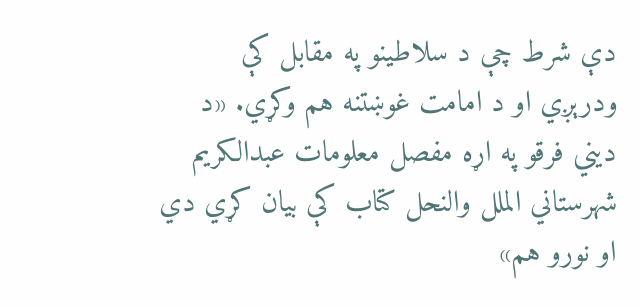دې شرط چې د سلاطينو په مقابل کې ودرېږي او د امامت غوښتنه هم وکړي. «د ديني فرقو په اړه مفصل معلومات عبدالکریم شهرستاني الملل والنحل کتاب کې بيان کړي دي او نورو هم»